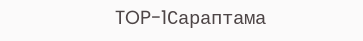TOP-1Сараптама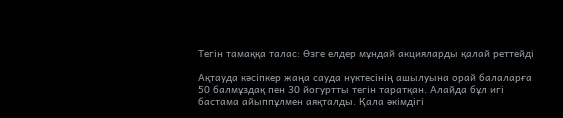Тегін тамаққа талас: Өзге елдер мұндай акцияларды қалай реттейді

Ақтауда кәсіпкер жаңа сауда нүктесінің ашылуына орай балаларға 50 балмұздақ пен 30 йогуртты тегін таратқан. Алайда бұл игі бастама айыппұлмен аяқталды. Қала әкімдігі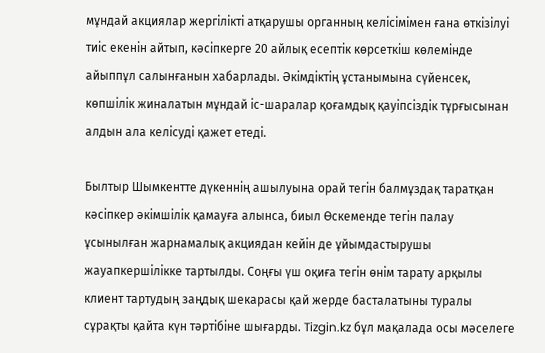мұндай акциялар жергілікті атқарушы органның келісімімен ғана өткізілуі тиіс екенін айтып, кәсіпкерге 20 айлық есептік көрсеткіш көлемінде айыппұл салынғанын хабарлады. Әкімдіктің ұстанымына сүйенсек, көпшілік жиналатын мұндай іс-шаралар қоғамдық қауіпсіздік тұрғысынан алдын ала келісуді қажет етеді.

Былтыр Шымкентте дүкеннің ашылуына орай тегін балмұздақ таратқан кәсіпкер әкімшілік қамауға алынса, биыл Өскеменде тегін палау ұсынылған жарнамалық акциядан кейін де ұйымдастырушы жауапкершілікке тартылды. Соңғы үш оқиға тегін өнім тарату арқылы клиент тартудың заңдық шекарасы қай жерде басталатыны туралы сұрақты қайта күн тәртібіне шығарды. Tizgin.kz бұл мақалада осы мәселеге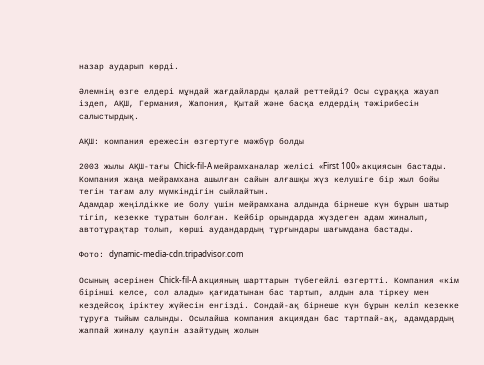назар аударып көрді.

Әлемнің өзге елдері мұндай жағдайларды қалай реттейді? Осы сұраққа жауап іздеп, АҚШ, Германия, Жапония, Қытай және басқа елдердің тәжірибесін салыстырдық.

АҚШ: компания ережесін өзгертуге мәжбүр болды

2003 жылы АҚШ-тағы Chick-fil-A мейрамханалар желісі «First 100» акциясын бастады. Компания жаңа мейрамхана ашылған сайын алғашқы жүз келушіге бір жыл бойы тегін тағам алу мүмкіндігін сыйлайтын.
Адамдар жеңілдікке ие болу үшін мейрамхана алдында бірнеше күн бұрын шатыр тігіп, кезекке тұратын болған. Кейбір орындарда жүздеген адам жиналып, автотұрақтар толып, көрші аудандардың тұрғындары шағымдана бастады.

Фото: dynamic-media-cdn.tripadvisor.com

Осының әсерінен Chick-fil-A акцияның шарттарын түбегейлі өзгертті. Компания «кім бірінші келсе, сол алады» қағидатынан бас тартып, алдын ала тіркеу мен кездейсоқ іріктеу жүйесін енгізді. Сондай-ақ бірнеше күн бұрын келіп кезекке тұруға тыйым салынды. Осылайша компания акциядан бас тартпай-ақ, адамдардың жаппай жиналу қаупін азайтудың жолын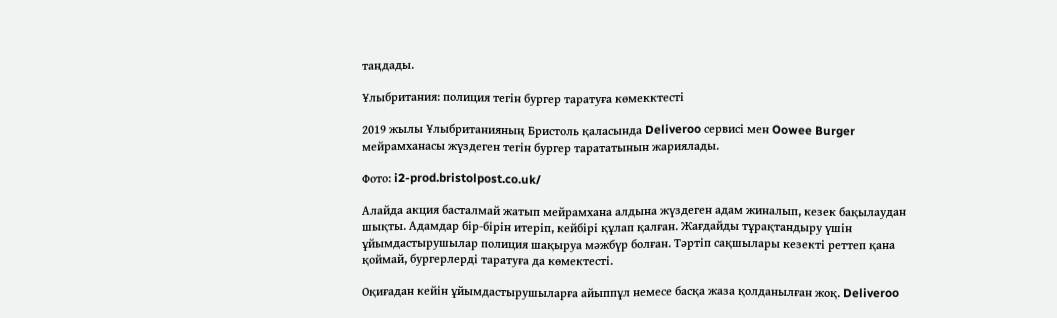таңдады.

Ұлыбритания: полиция тегін бургер таратуға көмекктесті

2019 жылы Ұлыбританияның Бристоль қаласында Deliveroo сервисі мен Oowee Burger мейрамханасы жүздеген тегін бургер тарататынын жариялады.

Фото: i2-prod.bristolpost.co.uk/

Алайда акция басталмай жатып мейрамхана алдына жүздеген адам жиналып, кезек бақылаудан шықты. Адамдар бір-бірін итеріп, кейбірі құлап қалған. Жағдайды тұрақтандыру үшін ұйымдастырушылар полиция шақыруа мәжбүр болған. Тәртіп сақшылары кезекті реттеп қана қоймай, бургерлерді таратуға да көмектесті.

Оқиғадан кейін ұйымдастырушыларға айыппұл немесе басқа жаза қолданылған жоқ. Deliveroo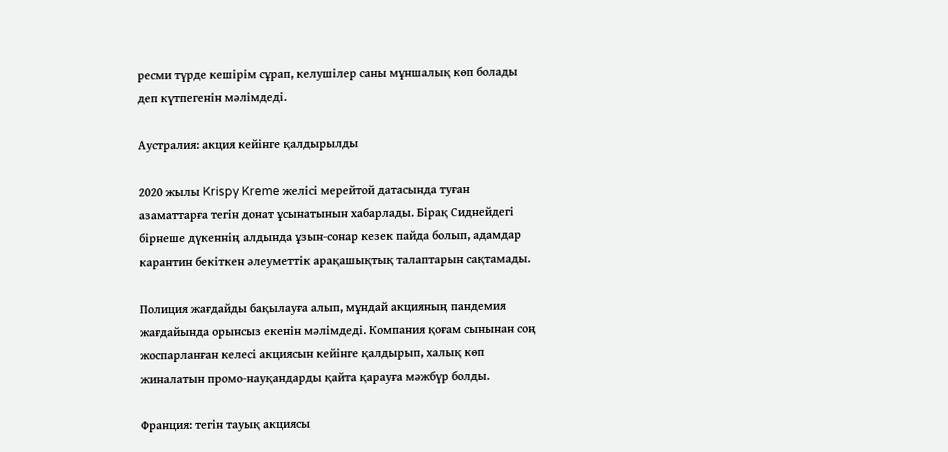ресми түрде кешірім сұрап, келушілер саны мұншалық көп болады деп күтпегенін мәлімдеді.

Аустралия: акция кейінге қалдырылды

2020 жылы Krispy Kreme желісі мерейтой датасында туған азаматтарға тегін донат ұсынатынын хабарлады. Бірақ Сиднейдегі бірнеше дүкеннің алдында ұзын-сонар кезек пайда болып, адамдар карантин бекіткен әлеуметтік арақашықтық талаптарын сақтамады.

Полиция жағдайды бақылауға алып, мұндай акцияның пандемия жағдайында орынсыз екенін мәлімдеді. Компания қоғам сынынан соң жоспарланған келесі акциясын кейінге қалдырып, халық көп жиналатын промо-науқандарды қайта қарауға мәжбүр болды.

Франция: тегін тауық акциясы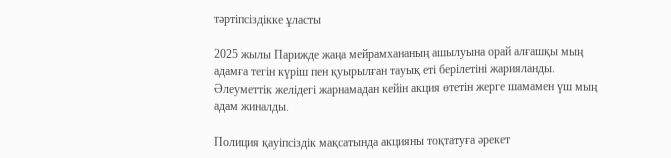тәртіпсіздікке ұласты

2025 жылы Парижде жаңа мейрамхананың ашылуына орай алғашқы мың адамға тегін күріш пен қуырылған тауық еті берілетіні жарияланды. Әлеуметтік желідегі жарнамадан кейін акция өтетін жерге шамамен үш мың адам жиналды.

Полиция қауіпсіздік мақсатында акцияны тоқтатуға әрекет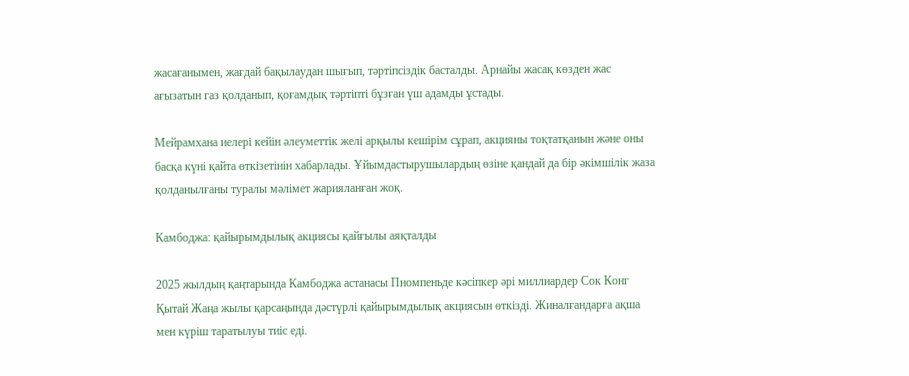жасағанымен, жағдай бақылаудан шығып, тәртіпсіздік басталды. Арнайы жасақ көзден жас ағызатын газ қолданып, қоғамдық тәртіпті бұзған үш адамды ұстады.

Мейрамхана иелері кейін әлеуметтік желі арқылы кешірім сұрап, акцияны тоқтатқанын және оны басқа күні қайта өткізетінін хабарлады. Ұйымдастырушылардың өзіне қандай да бір әкімшілік жаза қолданылғаны туралы мәлімет жарияланған жоқ.

Камбоджа: қайырымдылық акциясы қайғылы аяқталды

2025 жылдың қаңтарында Камбоджа астанасы Пномпеньде кәсіпкер әрі миллиардер Сок Конг Қытай Жаңа жылы қарсаңында дәстүрлі қайырымдылық акциясын өткізді. Жиналғандарға ақша мен күріш таратылуы тиіс еді.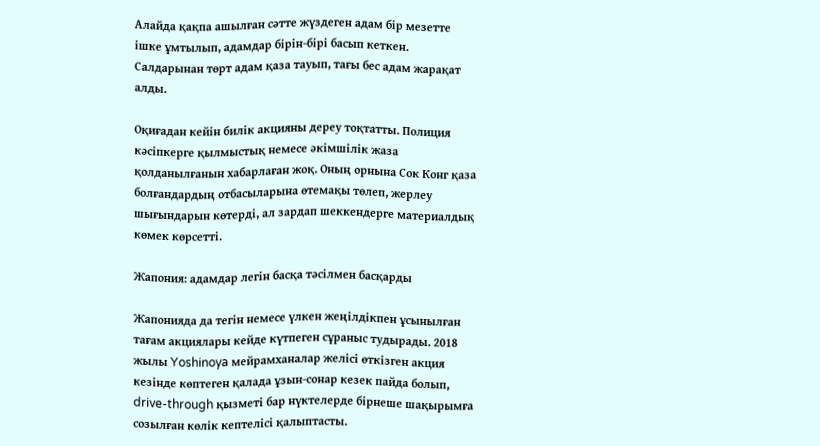Алайда қақпа ашылған сәтте жүздеген адам бір мезетте ішке ұмтылып, адамдар бірін-бірі басып кеткен. Салдарынан төрт адам қаза тауып, тағы бес адам жарақат алды.

Оқиғадан кейін билік акцияны дереу тоқтатты. Полиция кәсіпкерге қылмыстық немесе әкімшілік жаза қолданылғанын хабарлаған жоқ. Оның орнына Сок Конг қаза болғандардың отбасыларына өтемақы төлеп, жерлеу шығындарын көтерді, ал зардап шеккендерге материалдық көмек көрсетті.

Жапония: адамдар легін басқа тәсілмен басқарды

Жапонияда да тегін немесе үлкен жеңілдікпен ұсынылған тағам акциялары кейде күтпеген сұраныс тудырады. 2018 жылы Yoshinoya мейрамханалар желісі өткізген акция кезінде көптеген қалада ұзын-сонар кезек пайда болып, drive-through қызметі бар нүктелерде бірнеше шақырымға созылған көлік кептелісі қалыптасты.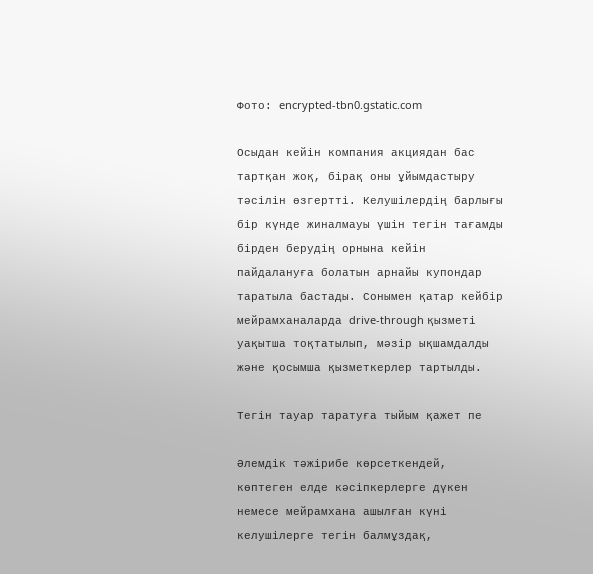Фото: encrypted-tbn0.gstatic.com

Осыдан кейін компания акциядан бас тартқан жоқ, бірақ оны ұйымдастыру тәсілін өзгертті. Келушілердің барлығы бір күнде жиналмауы үшін тегін тағамды бірден берудің орнына кейін пайдалануға болатын арнайы купондар таратыла бастады. Сонымен қатар кейбір мейрамханаларда drive-through қызметі уақытша тоқтатылып, мәзір ықшамдалды және қосымша қызметкерлер тартылды.

Тегін тауар таратуға тыйым қажет пе

Әлемдік тәжірибе көрсеткендей, көптеген елде кәсіпкерлерге дүкен немесе мейрамхана ашылған күні келушілерге тегін балмұздақ,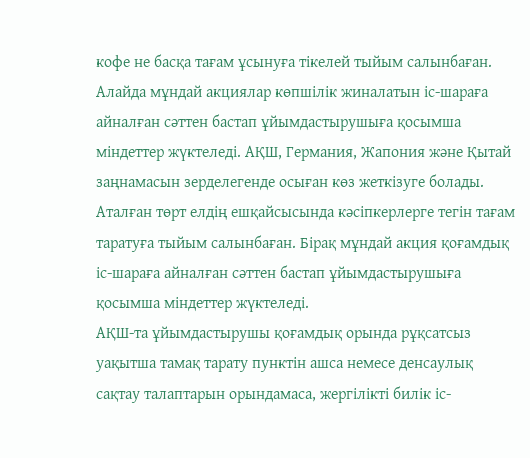кофе не басқа тағам ұсынуға тікелей тыйым салынбаған. Алайда мұндай акциялар көпшілік жиналатын іс-шараға айналған сәттен бастап ұйымдастырушыға қосымша міндеттер жүктеледі. АҚШ, Германия, Жапония және Қытай заңнамасын зерделегенде осыған көз жеткізуге болады.
Аталған төрт елдің ешқайсысында кәсіпкерлерге тегін тағам таратуға тыйым салынбаған. Бірақ мұндай акция қоғамдық іс-шараға айналған сәттен бастап ұйымдастырушыға қосымша міндеттер жүктеледі.
АҚШ-та ұйымдастырушы қоғамдық орында рұқсатсыз уақытша тамақ тарату пунктін ашса немесе денсаулық сақтау талаптарын орындамаса, жергілікті билік іс-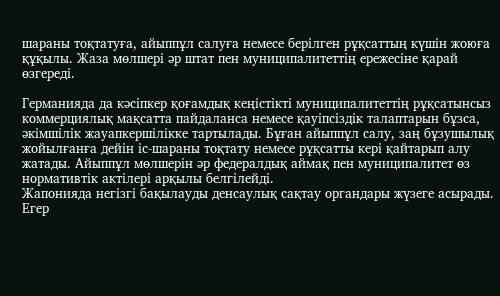шараны тоқтатуға, айыппұл салуға немесе берілген рұқсаттың күшін жоюға құқылы. Жаза мөлшері әр штат пен муниципалитеттің ережесіне қарай өзгереді.

Германияда да кәсіпкер қоғамдық кеңістікті муниципалитеттің рұқсатынсыз коммерциялық мақсатта пайдаланса немесе қауіпсіздік талаптарын бұзса, әкімшілік жауапкершілікке тартылады. Бұған айыппұл салу, заң бұзушылық жойылғанға дейін іс-шараны тоқтату немесе рұқсатты кері қайтарып алу жатады. Айыппұл мөлшерін әр федералдық аймақ пен муниципалитет өз нормативтік актілері арқылы белгілейді.
Жапонияда негізгі бақылауды денсаулық сақтау органдары жүзеге асырады. Егер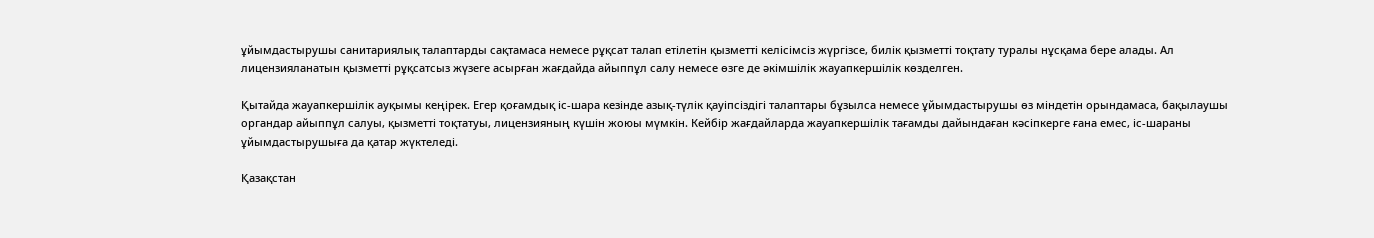ұйымдастырушы санитариялық талаптарды сақтамаса немесе рұқсат талап етілетін қызметті келісімсіз жүргізсе, билік қызметті тоқтату туралы нұсқама бере алады. Ал лицензияланатын қызметті рұқсатсыз жүзеге асырған жағдайда айыппұл салу немесе өзге де әкімшілік жауапкершілік көзделген.

Қытайда жауапкершілік ауқымы кеңірек. Егер қоғамдық іс-шара кезінде азық-түлік қауіпсіздігі талаптары бұзылса немесе ұйымдастырушы өз міндетін орындамаса, бақылаушы органдар айыппұл салуы, қызметті тоқтатуы, лицензияның күшін жоюы мүмкін. Кейбір жағдайларда жауапкершілік тағамды дайындаған кәсіпкерге ғана емес, іс-шараны ұйымдастырушыға да қатар жүктеледі.

Қазақстан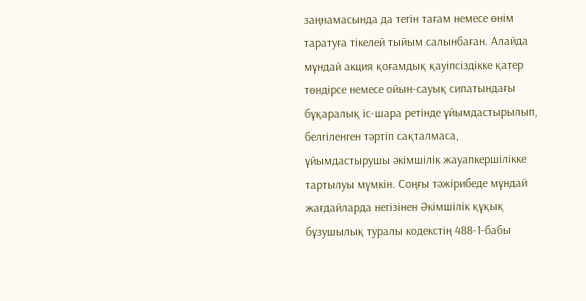заңнамасында да тегін тағам немесе өнім таратуға тікелей тыйым салынбаған. Алайда мұндай акция қоғамдық қауіпсіздікке қатер төндірсе немесе ойын-сауық сипатындағы бұқаралық іс-шара ретінде ұйымдастырылып, белгіленген тәртіп сақталмаса, ұйымдастырушы әкімшілік жауапкершілікке тартылуы мүмкін. Соңғы тәжірибеде мұндай жағдайларда негізінен Әкімшілік құқық бұзушылық туралы кодекстің 488-1-бабы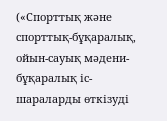(«Спорттық және спорттық-бұқаралық, ойын-сауық мәдени-бұқаралық іс-шараларды өткізуді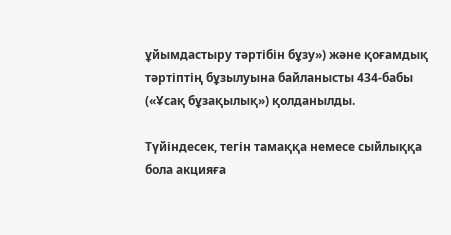ұйымдастыру тәртібін бұзу») және қоғамдық тәртіптің бұзылуына байланысты 434-бабы («Ұсақ бұзақылық») қолданылды.

Түйіндесек, тегін тамаққа немесе сыйлыққа бола акцияға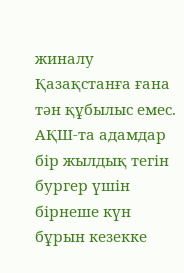жиналу Қазақстанға ғана тән құбылыс емес. АҚШ-та адамдар бір жылдық тегін бургер үшін бірнеше күн бұрын кезекке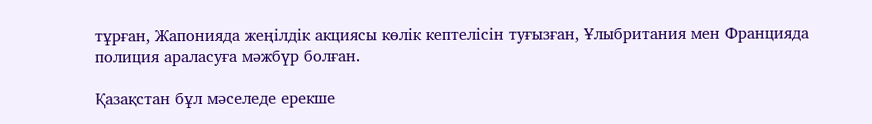тұрған, Жапонияда жеңілдік акциясы көлік кептелісін туғызған, Ұлыбритания мен Францияда полиция араласуға мәжбүр болған.

Қазақстан бұл мәселеде ерекше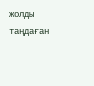жолды таңдаған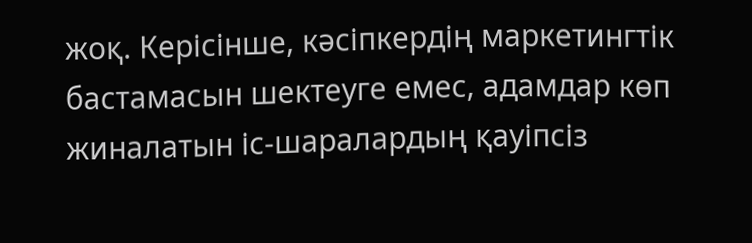жоқ. Керісінше, кәсіпкердің маркетингтік бастамасын шектеуге емес, адамдар көп жиналатын іс-шаралардың қауіпсіз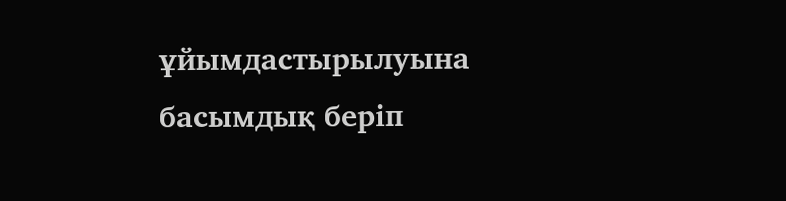ұйымдастырылуына басымдық беріп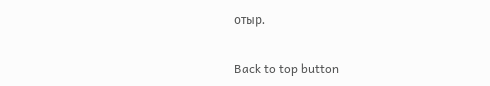отыр.

Back to top button